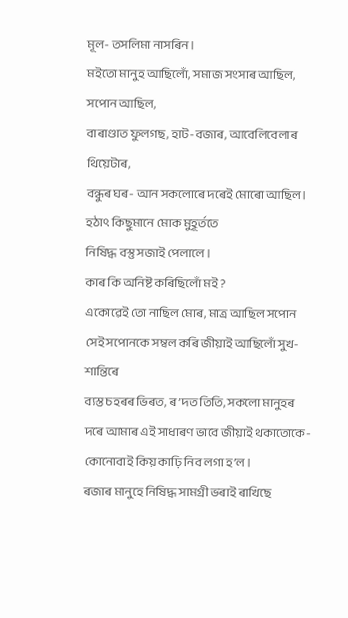মূল- তসলিমা নাসৰিন।
মইতো মানুহ আছিলোঁ, সমাজ সংসাৰ আছিল, সপোন আছিল,
বাৰাণ্ডাত ফুলগছ, হাট-বজাৰ, আবেলিবেলাৰ থিয়েটাৰ,
বন্ধুৰ ঘৰ- আন সকলোৰে দৰেই মোৰো আছিল।
হঠাৎ কিছুমানে মোক মুহূৰ্ততে
নিষিদ্ধ বস্তু সজাই পেলালে ।
কাৰ কি অনিষ্ট কৰিছিলোঁ মই ?
একোৱেই তো নাছিল মোৰ, মাত্র আছিল সপোন
সেই সপোনকে সম্বল কৰি জীয়াই আছিলোঁ সুখ-শান্তিৰে
ব্যস্ত চহৰৰ ভিৰত, ৰ’দত তিতি, সকলো মানুহৰ দৰে আমাৰ এই সাধাৰণ ভাবে জীয়াই থকাতোকে-
কোনোবাই কিয় কাঢ়ি নিব লগা হ’ল ।
ৰজাৰ মানুহে নিষিদ্ধ সামগ্ৰী ভৰাই ৰাখিছে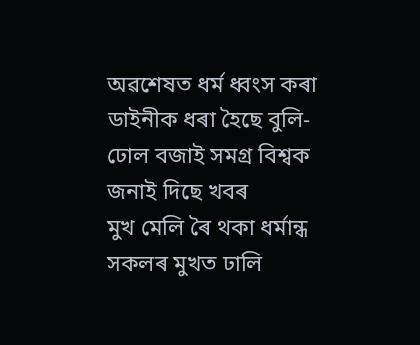অৱশেষত ধর্ম ধ্বংস কৰা ডাইনীক ধৰা হৈছে বুলি-
ঢোল বজাই সমগ্ৰ বিশ্বক জনাই দিছে খবৰ
মুখ মেলি ৰৈ থকা ধৰ্মান্ধ সকলৰ মুখত ঢালি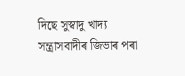দিছে সুস্বাদু খাদ্য
সন্ত্ৰাসবাদীৰ জিভাৰ পৰা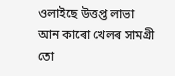ওলাইছে উত্তপ্ত লাভা
আন কাৰো খেলৰ সামগ্ৰী তো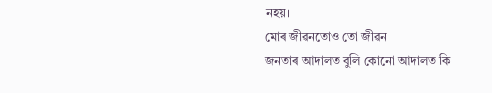নহয়।
মোৰ জীৱনতোও তো জীৱন
জনতাৰ আদালত বুলি কোনো আদালত কি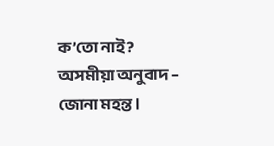ক’তো নাই ?
অসমীয়া অনুবাদ – জোনা মহন্ত ।